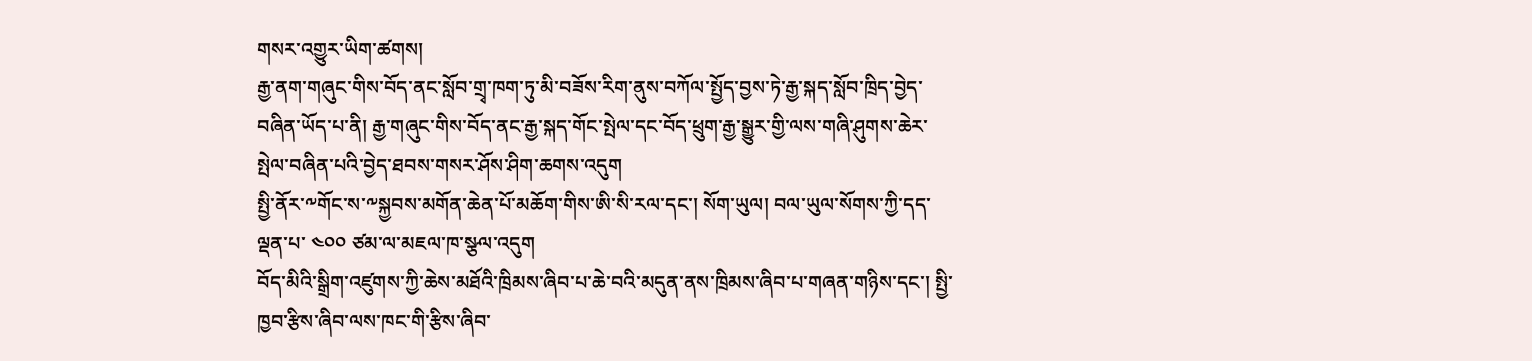གསར་འགྱུར་ཡིག་ཚགས།
རྒྱ་ནག་གཞུང་གིས་བོད་ནང་སློབ་གྲྭ་ཁག་ཏུ་མི་བཟོས་རིག་ནུས་བཀོལ་སྤྱོད་བྱས་ཏེ་རྒྱ་སྐད་སློབ་ཁྲིད་བྱེད་བཞིན་ཡོད་པ་ནི། རྒྱ་གཞུང་གིས་བོད་ནང་རྒྱ་སྐད་གོང་སྤེལ་དང་བོད་ཕྲུག་རྒྱ་སྒྱུར་གྱི་ལས་གཞི་ཤུགས་ཆེར་སྤེལ་བཞིན་པའི་བྱེད་ཐབས་གསར་ཤོས་ཤིག་ཆགས་འདུག
སྤྱི་ནོར་༸གོང་ས་༸སྐྱབས་མགོན་ཆེན་པོ་མཆོག་གིས་ཨི་སི་རལ་དང་། སོག་ཡུལ། བལ་ཡུལ་སོགས་ཀྱི་དད་ལྡན་པ་ ༤༠༠ ཙམ་ལ་མཇལ་ཁ་སྩལ་འདུག
བོད་མིའི་སྒྲིག་འཛུགས་ཀྱི་ཆེས་མཐོའི་ཁྲིམས་ཞིབ་པ་ཆེ་བའི་མདུན་ནས་ཁྲིམས་ཞིབ་པ་གཞན་གཉིས་དང་། སྤྱི་ཁྱབ་རྩིས་ཞིབ་ལས་ཁང་གི་རྩིས་ཞིབ་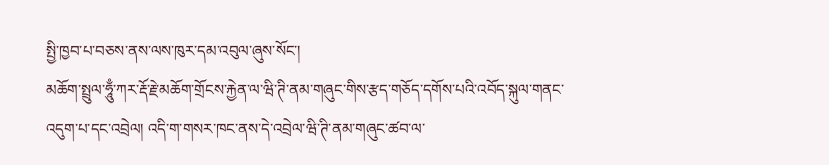སྤྱི་ཁྱབ་པ་བཅས་ནས་ལས་ཁུར་དམ་འབུལ་ཞུས་སོང་།
མཆོག་སྤྲུལ་ཧཱུྃ་ཀར་རྡོ་རྗེ་མཆོག་གྲོངས་རྐྱེན་ལ་ཝི་ཊི་ནམ་གཞུང་གིས་རྩད་གཅོད་དགོས་པའི་འབོད་སྐུལ་གནང་འདུག་པ་དང་འབྲེལ། འདི་ག་གསར་ཁང་ནས་དེ་འབྲེལ་ཝི་ཊི་ནམ་གཞུང་ཚབ་ལ་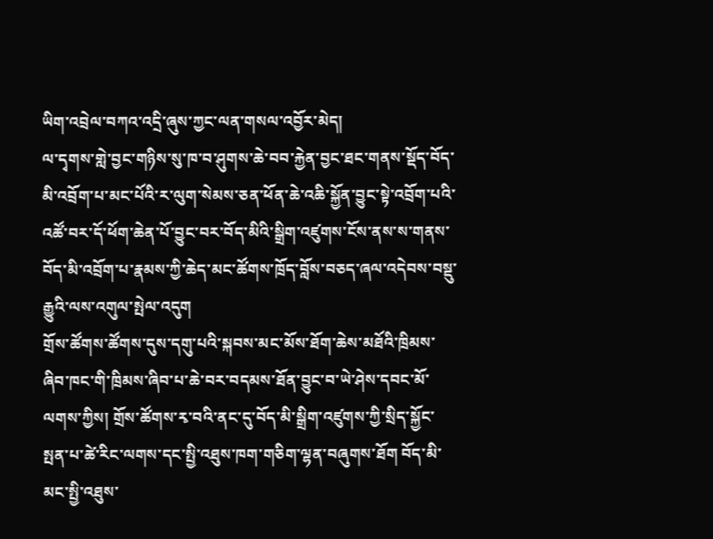ཡིག་འབྲེལ་བཀའ་འདྲི་ཞུས་ཀྱང་ལན་གསལ་འབྱོར་མེད།
ལ་དྭགས་གླེ་བྱང་གཉིས་སུ་ཁ་བ་ཤུགས་ཆེ་བབ་རྐྱེན་བྱང་ཐང་གནས་སྡོད་བོད་མི་འབྲོག་པ་མང་པོའི་ར་ལུག་སེམས་ཅན་ཕོན་ཆེ་འཆི་སྐྱོན་བྱུང་སྟེ་འབྲོག་པའི་འཚོ་བར་དོ་ཕོག་ཆེན་པོ་བྱུང་བར་བོད་མིའི་སྒྲིག་འཛུགས་ངོས་ནས་ས་གནས་བོད་མི་འབྲོག་པ་རྣམས་ཀྱི་ཆེད་མང་ཚོགས་ཁྲོད་བློས་བཅད་ཞལ་འདེབས་བསྡུ་རྒྱུའི་ལས་འགུལ་སྤེལ་འདུག
གྲོས་ཚོགས་ཚོགས་དུས་དགུ་པའི་སྐབས་མང་མོས་ཐོག་ཆེས་མཐོའི་ཁྲིམས་ཞིབ་ཁང་གི་ཁྲིམས་ཞིབ་པ་ཆེ་བར་བདམས་ཐོན་བྱུང་བ་ཡེ་ཤེས་དབང་མོ་ལགས་ཀྱིས། གྲོས་ཚོགས་རྭ་བའི་ནང་དུ་བོད་མི་སྒྲིག་འཛུགས་ཀྱི་སྲིད་སྐྱོང་སྤན་པ་ཚེ་རིང་ལགས་དང་སྤྱི་འཐུས་ཁག་གཅིག་ལྷན་བཞུགས་ཐོག བོད་མི་མང་སྤྱི་འཐུས་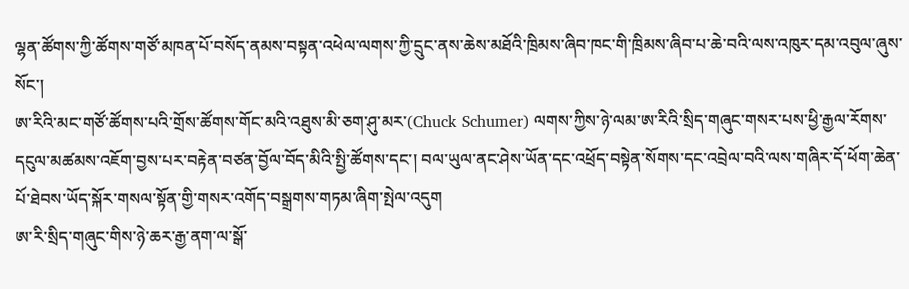ལྷན་ཚོགས་ཀྱི་ཚོགས་གཙོ་མཁན་པོ་བསོད་ནམས་བསྟན་འཕེལ་ལགས་ཀྱི་དྲུང་ནས་ཆེས་མཐོའི་ཁྲིམས་ཞིབ་ཁང་གི་ཁྲིམས་ཞིབ་པ་ཆེ་བའི་ལས་འཁུར་དམ་འབུལ་ཞུས་སོང་།
ཨ་རིའི་མང་གཙོ་ཚོགས་པའི་གྲོས་ཚོགས་གོང་མའི་འཐུས་མི་ཅག་ཤུ་མར་(Chuck Schumer) ལགས་ཀྱིས་ཉེ་ལམ་ཨ་རིའི་སྲིད་གཞུང་གསར་པས་ཕྱི་རྒྱལ་རོགས་དངུལ་མཚམས་འཇོག་བྱས་པར་བརྟེན་བཙན་བྱོལ་བོད་མིའི་སྤྱི་ཚོགས་དང་། བལ་ཡུལ་ནང་ཤེས་ཡོན་དང་འཕྲོད་བསྟེན་སོགས་དང་འབྲེལ་བའི་ལས་གཞིར་དོ་ཕོག་ཆེན་པོ་ཐེབས་ཡོད་སྐོར་གསལ་སྟོན་གྱི་གསར་འགོད་བསྒྲགས་གཏམ་ཞིག་སྤེལ་འདུག
ཨ་རི་སྲིད་གཞུང་གིས་ཉེ་ཆར་རྒྱ་ནག་ལ་སྒོ་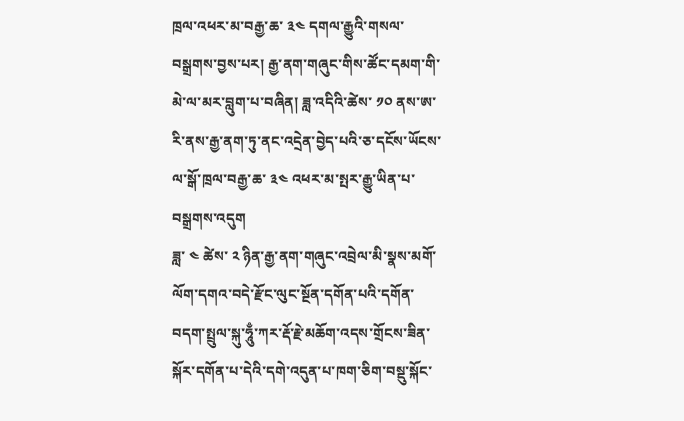ཁྲལ་འཕར་མ་བརྒྱ་ཆ་ ༣༤ དགལ་རྒྱུའི་གསལ་བསྒྲགས་བྱས་པར། རྒྱ་ནག་གཞུང་གིས་ཚོང་དམག་གི་མེ་ལ་མར་བླུག་པ་བཞིན། ཟླ་འདིའི་ཚེས་ ༡༠ ནས་ཨ་རི་ནས་རྒྱ་ནག་ཏུ་ནང་འདྲེན་བྱེད་པའི་ཅ་དངོས་ཡོངས་ལ་སྒོ་ཁྲལ་བརྒྱ་ཆ་ ༣༤ འཕར་མ་སྤར་རྒྱུ་ཡིན་པ་བསྒྲགས་འདུག
ཟླ་ ༤ ཚེས་ ༢ ཉིན་རྒྱ་ནག་གཞུང་འབྲེལ་མི་སྣས་མགོ་ལོག་དགའ་བདེ་རྫོང་ལུང་སྔོན་དགོན་པའི་དགོན་བདག་སྤྲུལ་སྐུ་ཧཱུྃ་ཀར་རྡོ་རྗེ་མཆོག་འདས་གྲོངས་ཟིན་སྐོར་དགོན་པ་དེའི་དགེ་འདུན་པ་ཁག་ཅིག་བསྡུ་སྐོང་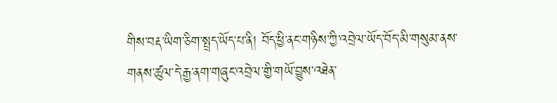གིས་བརྡ་ཡིག་ཅིག་སྤྲད་ཡོད་པ་ནི། བོད་ཕྱི་ནང་གཉིས་ཀྱི་འབྲེལ་ཡོད་བོད་མི་གསུམ་ནས་གནས་ཚུལ་དེ་རྒྱ་ནག་གཞུང་འབྲེལ་གྱི་གཡོ་བྱུས་འཐེན་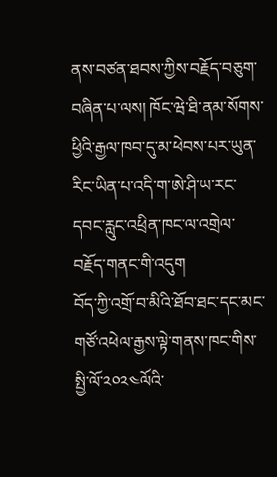ནས་བཙན་ཐབས་ཀྱིས་བརྗོད་བཅུག་བཞིན་པ་ལས། ཁོང་ཝེ་ཐི་ནམ་སོགས་ཕྱིའི་རྒྱལ་ཁབ་དུ་མ་ཕེབས་པར་ཡུན་རིང་ཡིན་པ་འདི་ག་ཨེ་ཤི་ཡ་རང་དབང་རླུང་འཕྲིན་ཁང་ལ་འགྲེལ་བརྗོད་གནང་གི་འདུག
བོད་ཀྱི་འགྲོ་བ་མིའི་ཐོབ་ཐང་དང་མང་གཙོ་འཕེལ་རྒྱས་ལྟེ་གནས་ཁང་གིས་སྤྱི་ལོ་༢༠༢༤ལོའི་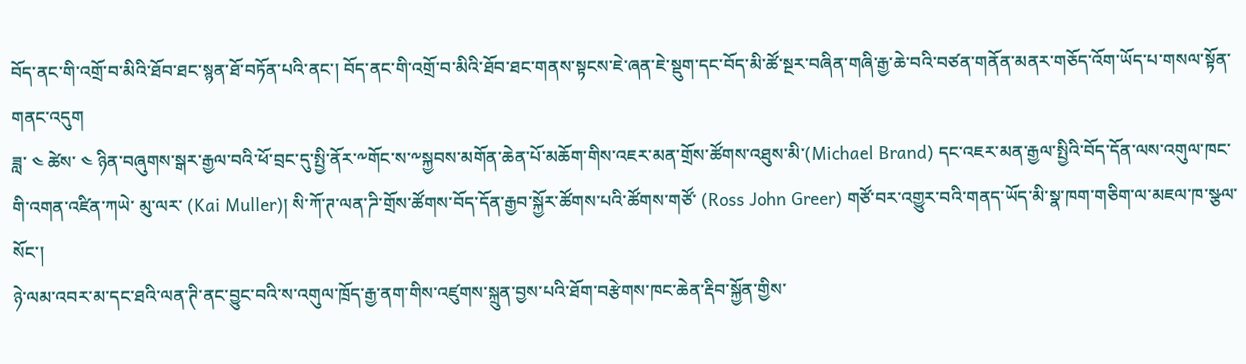བོད་ནང་གི་འགྲོ་བ་མིའི་ཐོབ་ཐང་སྙན་ཐོ་བཏོན་པའི་ནང་། བོད་ནང་གི་འགྲོ་བ་མིའི་ཐོབ་ཐང་གནས་སྟངས་ཇེ་ཞན་ཇེ་སྡུག་དང་བོད་མི་ཚོ་སྔར་བཞིན་གཞི་རྒྱ་ཆེ་བའི་བཙན་གནོན་མནར་གཅོད་འོག་ཡོད་པ་གསལ་སྟོན་གནང་འདུག
ཟླ་ ༤ ཚེས་ ༤ ཉིན་བཞུགས་སྒར་རྒྱལ་བའི་ཕོ་བྲང་དུ་སྤྱི་ནོར་༸གོང་ས་༸སྐྱབས་མགོན་ཆེན་པོ་མཆོག་གིས་འཇར་མན་གྲོས་ཚོགས་འཐུས་མི་(Michael Brand) དང་འཇར་མན་རྒྱལ་སྤྱིའི་བོད་དོན་ལས་འགུལ་ཁང་གི་འགན་འཛིན་ཀཡེ་ མུ་ལར་ (Kai Muller)། སི་ཀོ་ཊ་ལན་ཌི་གྲོས་ཚོགས་བོད་དོན་རྒྱབ་སྐྱོར་ཚོགས་པའི་ཚོགས་གཙོ་ (Ross John Greer) གཙོ་བར་འགྱུར་བའི་གནད་ཡོད་མི་སྣ་ཁག་གཅིག་ལ་མཇལ་ཁ་སྩལ་སོང་།
ཉེ་ལམ་འབར་མ་དང་ཐའི་ལན་ཊི་ནང་བྱུང་བའི་ས་འགུལ་ཁྲོད་རྒྱ་ནག་གིས་འཛུགས་སྐྲུན་བྱས་པའི་ཐོག་བརྩེགས་ཁང་ཆེན་རྡིབ་སྐྱོན་གྱིས་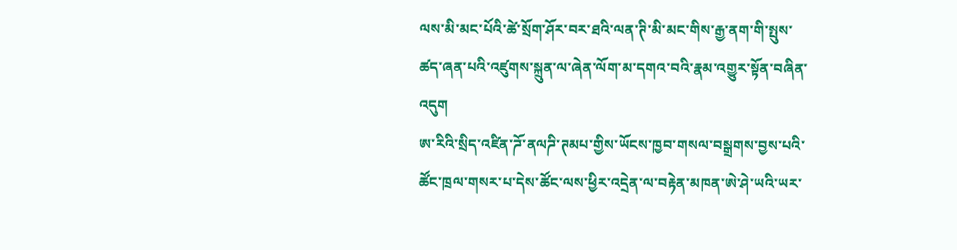ལས་མི་མང་པོའི་ཚེ་སྲོག་ཤོར་བར་ཐའི་ལན་ཊི་མི་མང་གིས་རྒྱ་ནག་གི་སྤུས་ཚད་ཞན་པའི་འཛུགས་སྐྲུན་ལ་ཞེན་ལོག་མ་དགའ་བའི་རྣམ་འགྱུར་སྟོན་བཞིན་འདུག
ཨ་རིའི་སྲིད་འཛིན་ཌོ་ནལཌི་ཊམཔ་གྱིས་ཡོངས་ཁྱབ་གསལ་བསྒྲགས་བྱས་པའི་ཚོང་ཁྲལ་གསར་པ་དེས་ཚོང་ལས་ཕྱིར་འདྲེན་ལ་བརྟེན་མཁན་ཨེ་ཤེ་ཡའི་ཡར་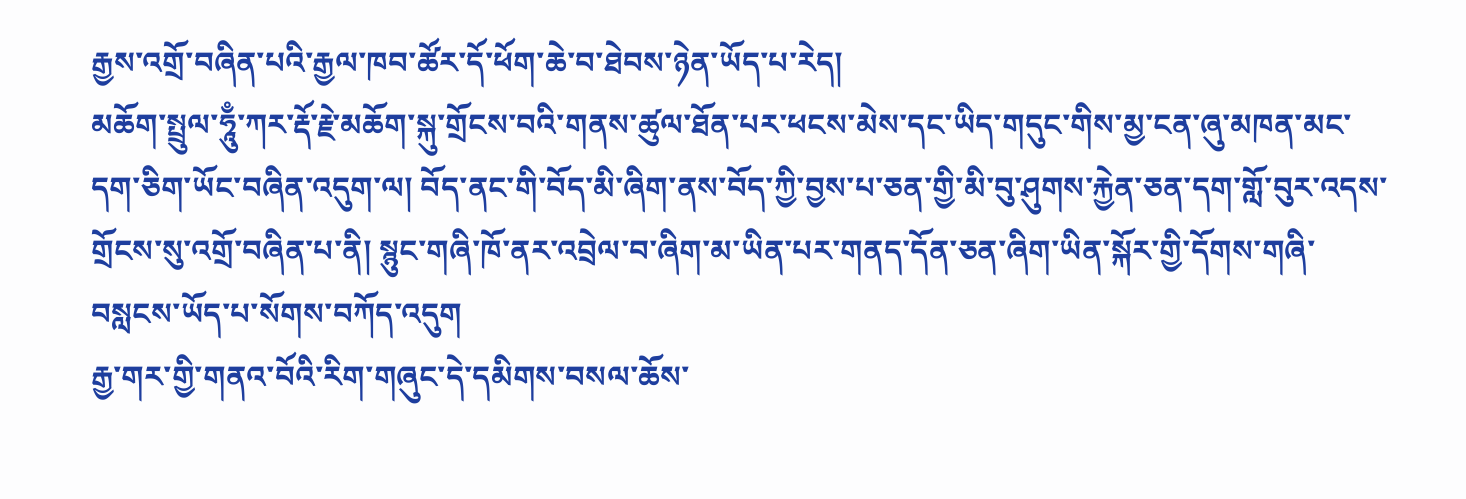རྒྱས་འགྲོ་བཞིན་པའི་རྒྱལ་ཁབ་ཚོར་དོ་ཕོག་ཆེ་བ་ཐེབས་ཉེན་ཡོད་པ་རེད།
མཆོག་སྤྲུལ་ཧཱུྃ་ཀར་རྡོ་རྗེ་མཆོག་སྐུ་གྲོངས་བའི་གནས་ཚུལ་ཐོན་པར་ཕངས་མེས་དང་ཡིད་གདུང་གིས་མྱ་ངན་ཞུ་མཁན་མང་དག་ཅིག་ཡོང་བཞིན་འདུག་ལ། བོད་ནང་གི་བོད་མི་ཞིག་ནས་བོད་ཀྱི་བྱས་པ་ཅན་གྱི་མི་བུ་ཤུགས་རྐྱེན་ཅན་དག་གློ་བུར་འདས་གྲོངས་སུ་འགྲོ་བཞིན་པ་ནི། སྙུང་གཞི་ཁོ་ནར་འབྲེལ་བ་ཞིག་མ་ཡིན་པར་གནད་དོན་ཅན་ཞིག་ཡིན་སྐོར་གྱི་དོགས་གཞི་བསླངས་ཡོད་པ་སོགས་བཀོད་འདུག
རྒྱ་གར་གྱི་གནའ་བོའི་རིག་གཞུང་དེ་དམིགས་བསལ་ཆོས་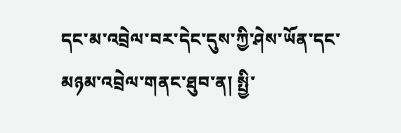དང་མ་འབྲེལ་བར་དེང་དུས་ཀྱི་ཤེས་ཡོན་དང་མཉམ་འབྲེལ་གནང་ཐུབ་ན། སྤྱི་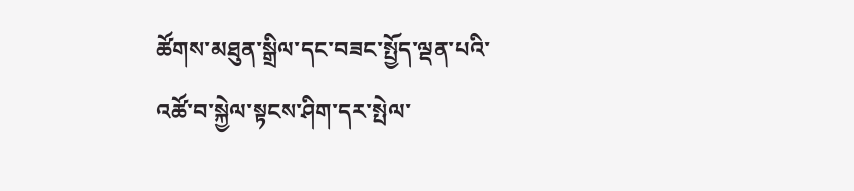ཚོགས་མཐུན་སྒྲིལ་དང་བཟང་སྤྱོད་ལྡན་པའི་འཚོ་བ་སྐྱེལ་སྟངས་ཤིག་དར་སྤེལ་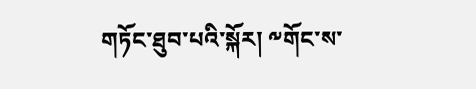གཏོང་ཐུབ་པའི་སྐོར། ༸གོང་ས་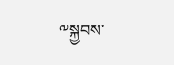༸སྐྱབས་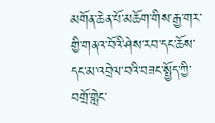མགོན་ཆེན་པོ་མཆོག་གིས་རྒྱ་གར་གྱི་གནའ་བོའི་ཤེས་རབ་དང་ཆོས་དང་མ་འབྲེལ་བའི་བཟང་སྤྱོད་ཀྱི་བགྲོ་གླེང་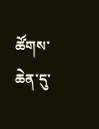ཚོགས་ཆེན་དུ་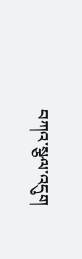བཀའ་སྩལ་འདུག